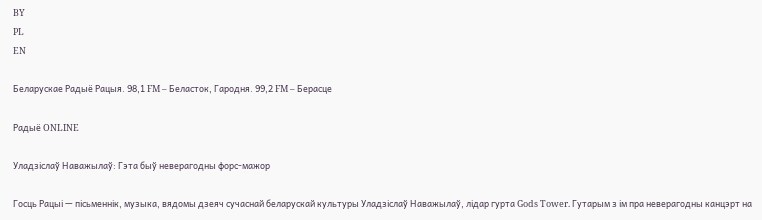BY
PL
EN

Беларускае Радыё Рацыя. 98,1 FM – Беласток, Гародня. 99,2 FM – Берасце

Радыё ONLINE

Уладзіслаў Наважылаў: Гэта быў неверагодны форс-мажор

Госць Рацыі — пісьменнік, музыка, вядомы дзеяч сучаснай беларускай культуры Уладзіслаў Наважылаў, лідар гурта Gods Tower. Гутарым з ім пра неверагодны канцэрт на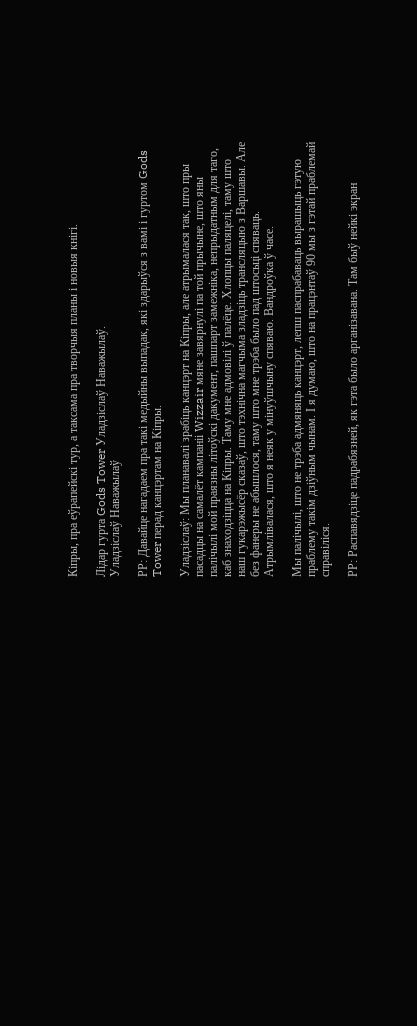Кіпры, пра еўрапейскі тур, а таксама пра творчыя планы і новыя кнігі.

Лідар гурта Gods Tower Уладзіслаў Наважылаў.
Уладзіслаў Наважылаў

РР: Давайце нагадаем пра такі медыйны выпадак, які здарыўся з вамі і гуртом Gods Tower перад канцэртам на Кіпры.

Уладзіслаў: Мы планавалі зрабіць канцэрт на Кіпры, але атрымалася так, што пры пасадцы на самалёт кампаніі Wizzair мяне завярнулі па той прычыне, што яны палічылі мой праязны літоўскі дакумент, пашпарт замежніка, непрыдатным для таго, каб знаходзіцца на Кіпры. Таму мне адмовілі ў палёце. Хлопцы паляцелі, таму што наш гукарэжысёр сказаў, што тэхнічна магчыма зладзіць трансляцыю з Варшавы. Але без фанеры не абышлося, таму што мне трэба было пад штосьці спяваць. Атрымлівалася, што я неяк у мінуўшчыну спяваю. Вандроўка ў часе.

Мы палічылі, што не трэба адмяняць канцэрт, лепш паспрабаваць вырашыць гэтую праблему такім дзіўным чынам. І я думаю, што на працэнтаў 90 мы з гэтай праблемай справіліся.

РР: Распавядзіце падрабязней, як гэта было арганізавана. Там быў нейкі экран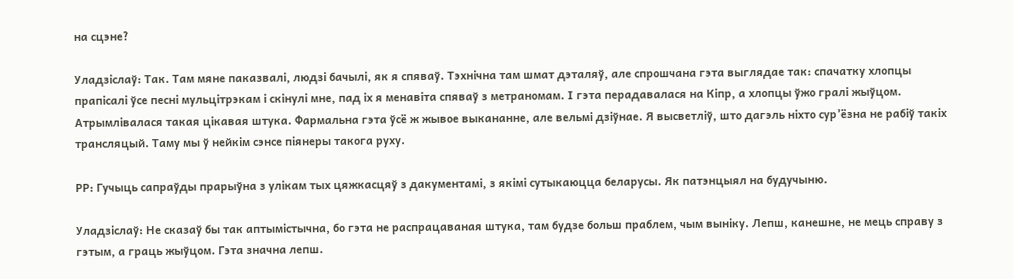на сцэне?

Уладзіслаў: Так. Там мяне паказвалі, людзі бачылі, як я спяваў. Тэхнічна там шмат дэталяў, але спрошчана гэта выглядае так: спачатку хлопцы прапісалі ўсе песні мульцітрэкам і скінулі мне, пад іх я менавіта спяваў з метраномам. І гэта перадавалася на Кіпр, а хлопцы ўжо гралі жыўцом. Атрымлівалася такая цікавая штука. Фармальна гэта ўсё ж жывое выкананне, але вельмі дзіўнае. Я высветліў, што дагэль ніхто сур’ёзна не рабіў такіх трансляцый. Таму мы ў нейкім сэнсе піянеры такога руху.

РР: Гучыць сапраўды прарыўна з улікам тых цяжкасцяў з дакументамі, з якімі сутыкаюцца беларусы. Як патэнцыял на будучыню.

Уладзіслаў: Не сказаў бы так аптымістычна, бо гэта не распрацаваная штука, там будзе больш праблем, чым выніку. Лепш, канешне, не мець справу з гэтым, а граць жыўцом. Гэта значна лепш.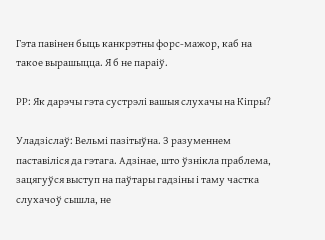Гэта павінен быць канкрэтны форс-мажор, каб на такое вырашыцца. Я б не параіў.

РР: Як дарэчы гэта сустрэлі вашыя слухачы на Кіпры?

Уладзіслаў: Вельмі пазітыўна. З разуменнем паставіліся да гэтага. Адзінае, што ўзнікла праблема, зацягуўся выступ на паўтары гадзіны і таму частка слухачоў сышла, не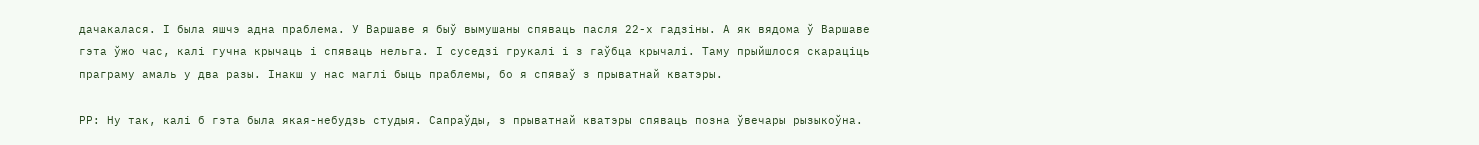дачакалася. І была яшчэ адна праблема. У Варшаве я быў вымушаны спяваць пасля 22-х гадзіны. А як вядома ў Варшаве гэта ўжо час, калі гучна крычаць і спяваць нельга. І суседзі грукалі і з гаўбца крычалі. Таму прыйшлося скараціць праграму амаль у два разы. Інакш у нас маглі быць праблемы, бо я спяваў з прыватнай кватэры.

РР: Ну так, калі б гэта была якая-небудзь студыя. Сапраўды, з прыватнай кватэры спяваць позна ўвечары рызыкоўна.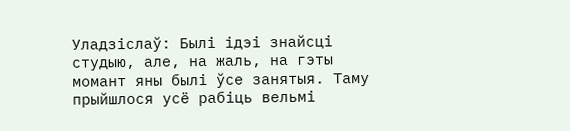Уладзіслаў: Былі ідэі знайсці студыю, але, на жаль, на гэты момант яны былі ўсе занятыя. Таму прыйшлося усё рабіць вельмі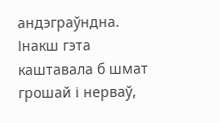андэграўндна. Інакш гэта каштавала б шмат грошай і нерваў,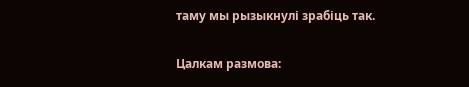таму мы рызыкнулі зрабіць так.

Цалкам размова: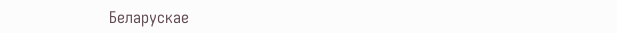Беларускае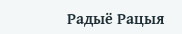Радыё Рацыя